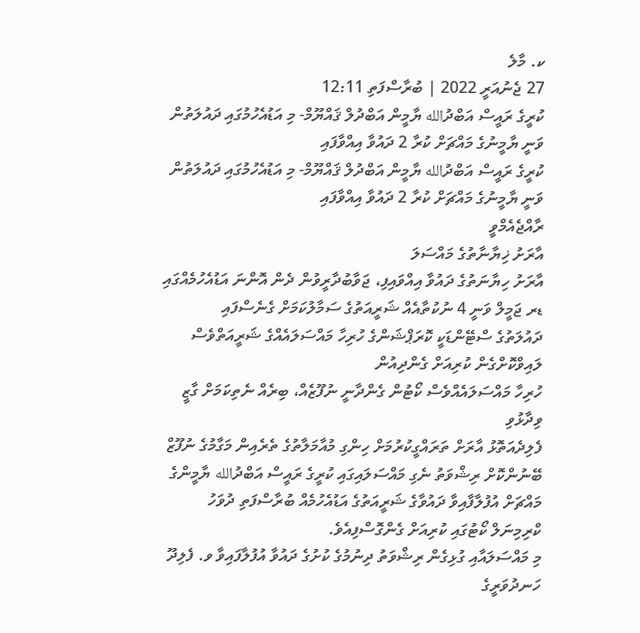ކ. މާލެ
27 ޖެނުއަރީ 2022 | ބުރާސްފަތި 12:11
ކުރީގެ ރައީސް އަބްދުالله ޔާމީން އަބްދުލް ޤައްޔޫމް- މި އަޑުއެހުމުގައި ދައުލަތުން ވަނީ ޔާމީނުގެ މައްޗަށް ކުރާ 2 ދައުވާ އިއްވާފައި
ކުރީގެ ރައީސް އަބްދުالله ޔާމީން އަބްދުލް ޤައްޔޫމް- މި އަޑުއެހުމުގައި ދައުލަތުން ވަނީ ޔާމީނުގެ މައްޗަށް ކުރާ 2 ދައުވާ އިއްވާފައި
ރާއްޖެއެމްވީ
އާރަށު ޚިޔާނާތުގެ މައްސަލަ
އާރަށު ހިޔާނަތުގެ ދައުވާ އިއްވައިފި، ޖަވާބުދާރީވުން ދެން އޮންނަ އަޑުއެހުމެއްގައި
ޑރ ޖަމީލް ވަނީ 4 ނުކުތާއެއް ޝަރީއަތުގެ ސަމާލުކަމަށް ގެނެސްފައި
ދައުލަތުގެ ސްޓޭންޑަކީ ކޮރަޕްޝަންގެ ހުރިހާ މައްސަލައެއްގެ ޝަރީއަތްވެސް ލައިވްކޮށްގެން ކުރިއަށް ގެންދިއުން
ހުރިހާ މައްސަލައެއްވެސް ކޯޓުން ގެންދާނީ ނުފޫޒެއް، ބިރެއް ނެތިކަމަށް ގާޒީ ވިދާޅުވި
ފެލިދެއަތޮޅު އާރަށް ތަރައްގީކުރުމަށް ހިންގި މުއާމަލާތުގެ ތެރެއިން މަގާމުގެ ނުފޫޒް ބޭނުންކޮށް ރިޝްވަތު ނެގި މައްސަލައިގައި ކުރީގެ ރައީސް އަބްދުالله ޔާމީންގެ މައްޗަށް އުފުލާފާއިވާ ދައުވާގެ ޝަރީއަތުގެ އަޑުއެހުމެއް ބުރާސްފަތި ދުވަހު ކްރިމިނަލް ކޯޓުގައި ކުރިއަށް ގެންގޮސްފިއެވެ.
މި މައްސަލައާއި ގުޅިގެން ރިޝްވަތު ދިނުމުގެ ކުށުގެ ދައުވާ އުފުލާފައިވާ ވ. ފެލިދޫ ހަނދުވަރީގެ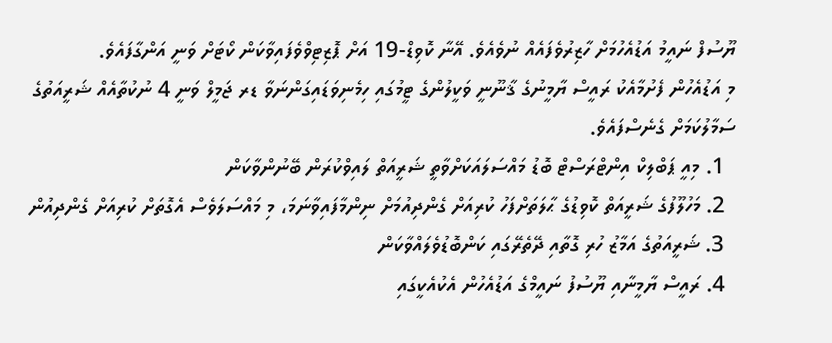ޔޫސުފް ނައީމު އަޑުއެހުމަށް ހާޒިރުވެފައެއް ނުވެއެވެ. އޭނާ ކޮވިޑް-19 އަށް ޕޮޒިޓިވްވެފައިވާކަން ކޯޓަށް ވަނީ އަންގާފައެވެ.
މި އަޑުއެހުން ފެށުމާއެކު ރައީސް ޔާމީނުގެ ޤާނޫނީ ވަކީލުންގެ ޓީމުގައި ހިމެނިވަޑައިގަންނަވާ ޑރ ޖަމީލް ވަނީ 4 ނުކުތާއެއް ޝަރީއަތުގެ ސަމާލުކަމަށް ގެނެސްފައެވެ.
  1. މިއީ ޕަބްލިކް އިންޓްރަސްޓް ބޮޑު މައްސަލައަކަށްވާތީ ޝަރީއަތް ލައިވްކުރަން ބޭނުންވާކަން
  2. މަހުލޫފުގެ ޝަރީއަތް ކޮވިޑުގެ ޙާލަތަށްފަހު ކުރިއަށް ގެންދިއުމަށް ނިންމާފައިވާނަމަ، މި މައްސަލަވެސް އެގޮތަށް ކުރިއަށް ގެންދިއުން
  3. ޝަރީއަތުގެ އަމާޒު ހުރި ގޮތާއި ދޭތެރޭގައި ކަންބޮޑުވެލައްވާކަން
  4. ރައީސް ޔާމީނާއި ޔޫސުފު ނައީމްގެ އަޑުއެހުން އެކުއެކީގައި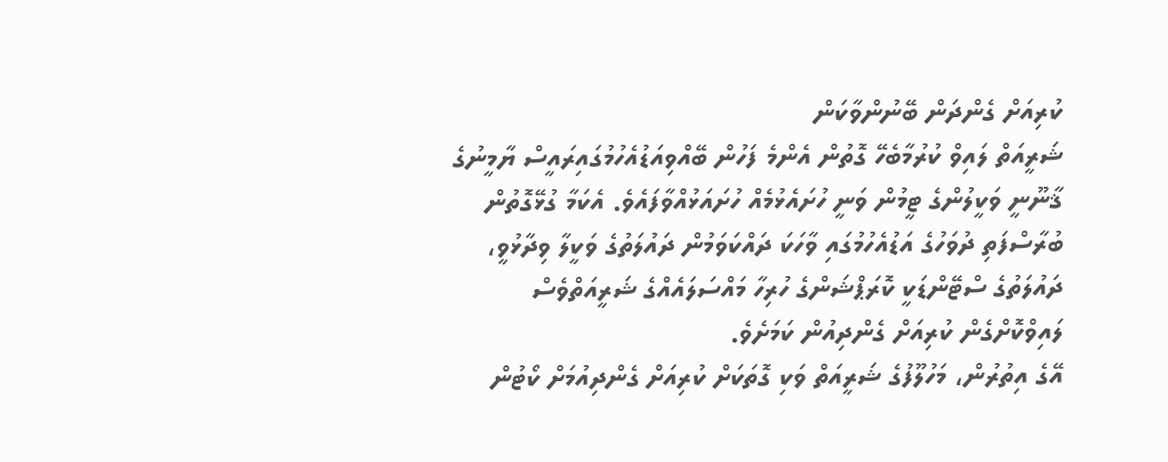ކުރިއަށް ގެންދަން ބޭނުންވާކަން
ޝަރީއަތް ލައިވް ކުރުމާބެހޭ ގޮތުން އެންމެ ފަހުން ބޭއްވިއަޑުއެހުމުގައިރައީސް ޔާމީނުގެ ޤާނޫނީ ވަކީލުންގެ ޓީމުން ވަނީ ހުށައެޅުމެއް ހުށައަޅުއްވާފައެވެ. އެކަމާ ގުޅޭގޮތުން ބުރާސްފަތި ދުވަހުގެ އަޑުއެހުމުގައި ވާހަކަ ދައްކަވަމުން ދައުލަތުގެ ވަކީލާ ވިދާޅުވީ، ދައުލަތުގެ ސްޓޭންޑަކީ ކޮރަޕްޝަންގެ ހުރިހާ މައްސަލައެއްގެ ޝަރީއަތްވެސް ލައިވްކޮށްގެން ކުރިއަށް ގެންދިއުން ކަމަށެވެ.
އޭގެ އިތުރުން، މަހުލޫފުގެ ޝަރީއަތް ވަކި ގޮތަކަށް ކުރިއަށް ގެންދިއުމަށް ކޯޓުން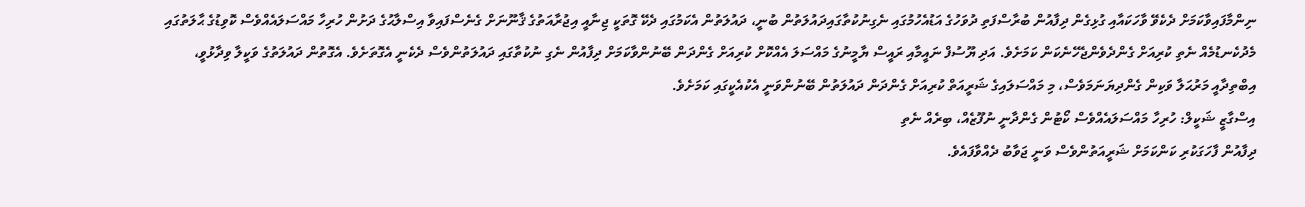ނިންމާފައިވާކަމަށް ދެކެވޭ ވާހަކައާއި ގުޅިގެން ދިފާއުން ބުރާސްފަތި ދުވަހުގެ އަޑުއެހުމުގައި ނެގިނުކުތާގައިދައުލަތުން ބުނީ، ދައުލަތުން އެކަމުގައި ދެކޭ ގޮތަކީ ޖިނާއީ އިޖުރާއަތުގެ ޤާނޫނަށް ގެނެސްފައިވާ އިސްލާޙުގެ ދަށުން ހުރިހާ މައްސަލައެއްވެސް ކޮވިޑުގެ ޙާލަތުގައި މެދުކެނޑުމެއް ނެތި ކުރިއަށް ގެންދެވެންޖެހޭނެކަން ކަމަށެވެ. އަދި ޔޫސުފް ނައީމާއި ރައީސް ޔާމީނުގެ މައްސަލަ އެއްކޮށް ކުރިއަށް ގެންދަން ބޭނުންވާކަމަށް ދިފާއުން ނެގި ނުކުތާގައި ދައުލަތުންވެސް ދެކެނީ އެގޮތަށެވެ. އެގޮތުން ދައުލަތުގެ ވަކީލާ ވިދާޅުވީ، އިބްތިދާއީ މަރުޙަލާ ވަކިން ގެންދިޔަނަމަވެސް، މި މައްސަލައިގެ ޝަރީއަތް ކުރިއަށް ގެންދަން ދައުލަތުން ބޭނުންވަނީ އެކުއެކީގައި ކަމަށެވެ.
އިސްގާޒީ ޝަކީލް: ހުރިހާ މައްސަލައެއްވެސް ކޯޓުން ގެންދާނީ ނުފޫޒެއް، ބިރެއް ނެތި
ދިފާއުން ފާހަގަކުރި ކަންކަމަށް ޝަރީއަތުންވެސް ވަނީ ޖަވާބު ދެއްވާފައެވެ.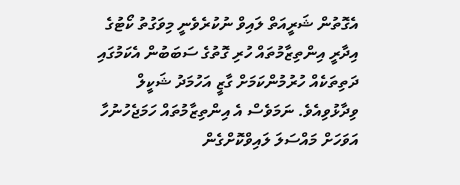އެގޮތުން ޝަރީއަތް ލައިވް ނުކުރެވެނީ މިވަގުތު ކޯޓުގެ އިދާރީ އިންތިޒާމުތައް ހުރި ގޮތުގެ ސަބަބުން އެކަމުގައި ދަތިތަކެއް ހުރުމުންކަމަށް ގާޒީ އަހުމަދު ޝަކީލް ވިދާޅުވިއެވެ. ނަމަވެސް އެ އިންތިޒާމުތައް ހަމަޖެހުނުހާ އަވަހަށް މައްސަލަ ލައިވްކޮށްގެން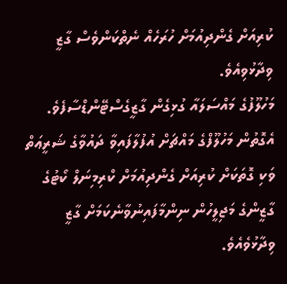ކުރިއަށް ގެންދިއުމަށް ހުރަހެއް ނެތްކަންވެސް ގާޒީ ވިދާޅުވިއެވެ.
މަހުލޫފުގެ މައްސަލައާ ގުޅިގެން ގާޒީގެސްޓޭންޑްސާފެވެ. އެގޮތުން މަހުލޫފްގެ މައްޗަށް އުފުލާފައިވާ ދައުވާގެ ޝަރީޢަތް ވަކި ގޮތަކަށް ކުރިއަށް ގެންދިއުމަށް ކްރިމިނަލް ކޯޓުގެ ގާޒީންގެ މަޖިލީހުން ނިންމާފައިނުވާނެކަމަށް ގާޒީ ވިދާޅުވެއެވެ.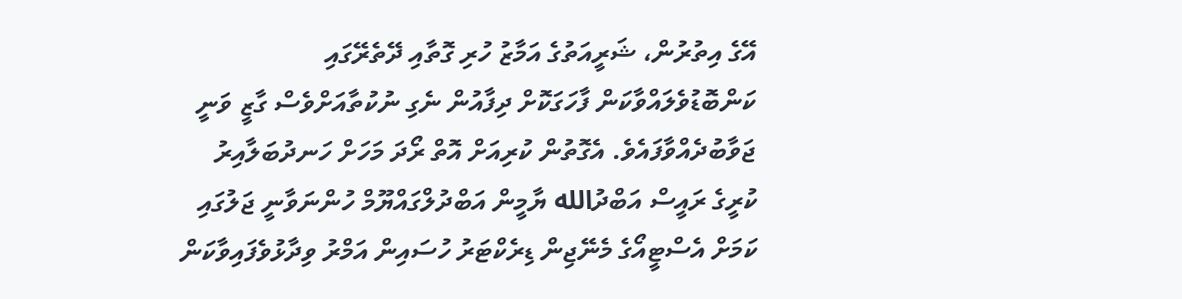އޭގެ އިތުރުން، ޝަރީއަތުގެ އަމާޒު ހުރި ގޮތާއި ދޭތެރޭގައި ކަންބޮޑުވެލައްވާކަން ފާހަގަކޮށް ދިފާއުން ނެގި ނުކުތާއަށްވެސް ގާޒީ ވަނީ ޖަވާބުދެއްވާފައެވެ. އެގޮތުން ކުރިއަށް އޮތް ރޯދަ މަހަށް ހަނދުބަލާއިރު ކުރީގެ ރައީސް އަބްދުالله ޔާމީން އަބްދުލްގައްޔޫމް ހުންނަވާނީ ޖަލުގައި ކަމަށް އެސްޓީއޯގެ މެނޭޖިން ޑިރެކްޓަރު ހުސައިން އަމްރު ވިދާޅުވެފައިވާކަން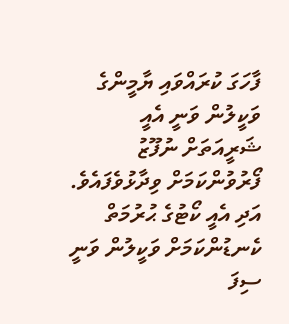ފާހަގަ ކުރައްވައި ޔާމީންގެ ވަކީލުން ވަނީ އެއީ ޝަރީއަތަށް ނުފޫޒު ފޯރުވުންކަމަށް ވިދާޅުވެފައެވެ. އަދި އެއީ ކޯޓުގެ ޙުރުމަތް ކެނޑުންކަމަށް ވަކީލުން ވަނީ ސިފަ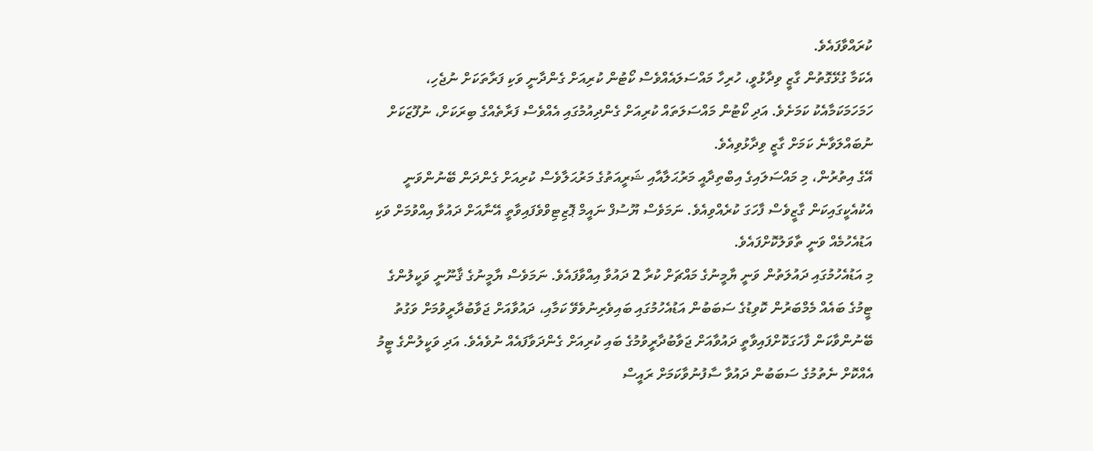ކުރައްވާފައެވެ.
އެކަމާ ގުޅޭގޮތުން ގާޒީ ވިދާޅުވީ، ހުރިހާ މައްސަލައެއްވެސް ކޯޓުން ކުރިއަށް ގެންދާނީ ވަކި ފަރާތަކަށް ނުޖެހި، ހަމަހަމަކަމާއެކު ކަމަށެވެ. އަދި ކޯޓުން މައްސަލަތައް ކުރިއަށް ގެންދިއުމުގައި އެއްވެސް ފަރާތެއްގެ ބިރަކަށް، ނުފޫޒަކަށް ނުބައްލަވާނެ ކަމަށް ގާޒީ ވިދާޅުވިއެވެ.
އޭގެ އިތުރުން، މި މައްސަލައިގެ އިބްތިދާއީ މަރުޙަލާއާއި ޝަރީއަތުގެ މަރުޙަލާވެސް ކުރިއަށް ގެންދަން ބޭނުންވަނީ އެކުއެކީގައިކަން ގާޒީވެސް ފާހަގަ ކުރެއްވިއެވެ. ނަމަވެސް ޔޫސުފް ނައީމް ޕޮޒިޓިވްވެފައިވާތީ އޭނާއަށް ދައުވާ އިއްވުމަށް ވަކި އަޑުއެހުމެއް ވަނީ ތާވަލުކޮށްފައެވެ.
މި އަޑުއެހުމުގައި ދައުލަތުން ވަނީ ޔާމީނުގެ މައްޗަށް ކުރާ 2 ދައުވާ އިއްވާފައެވެ. ނަމަވެސް ޔާމީނުގެ ޤާނޫނީ ވަކީލުންގެ ޓީމުގެ ބައެއް މެމްބަރުން ކޮވިޑުގެ ސަބަބުން އަޑުއެހުމުގައި ބައިވެރިނުވެވޭ ކަމާއި، ދައުވާއަށް ޖަވާބުދާރީވުމަށް ވަގުތު ބޭނުންވާކަން ފާހަގަކޮށްފައިވާތީ ދައުވާއަށް ޖަވާބުދާރީވުމުގެ ބައި ކުރިއަށް ގެންދަވާފައެއް ނުވެއެވެ. އަދި ވަކީލުންގެ ޓީމު އެއްކޮށް ނެތުމުގެ ސަބަބުން ދައުވާ ސާފުނުވާކަމަށް ރައީސް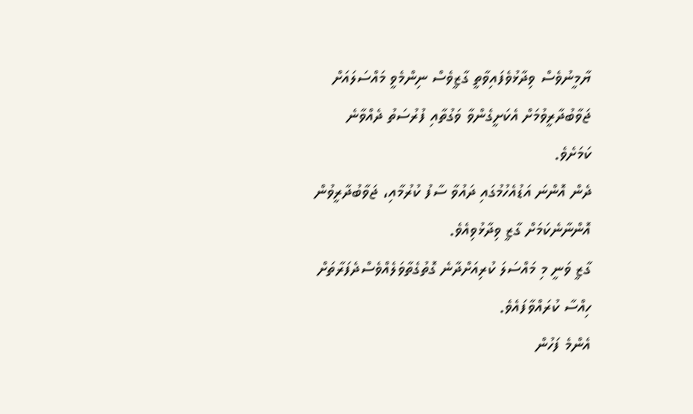ޔާމީނުވެސް ވިދާޅުވެފައިވާތީ ގާޒީވެސް ނިންމެވީ މައްސަލައަށް ޖަވާބުދާރީވުމަށް އެކަށީގެންވާ ވަގުތާއި ފުރުސަތު ދެއްވާނެ ކަމަށެވެ.
ދެން އޮންނަ އަޑުއެހުމުގައި ދައުވާ ސާފު ކުރުމާއި، ޖަވާބުދާރީވުން އޮންނާނެކަމަށް ގާޒީ ވިދާޅުވިއެވެ.
ގާޒީ ވަނީ މި މައްސަލަ ކުރިއަށްދާނެ ގޮތުގެތާވަލެއްވެސްދެފަރާތަށް ހިއްސާ ކުރައްވާފައެވެ.
އެންމެ ފަހުން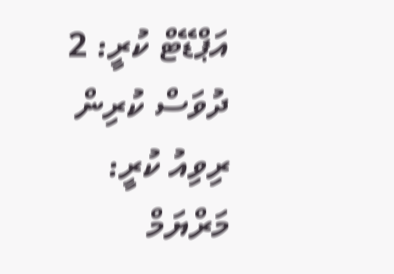އަޕްޑޭޓް ކުރީ: 2 ދުވަސް ކުރިން
ރިވިއު ކުރީ: މަރްޔަމް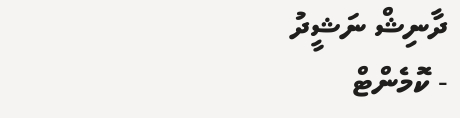ދާނިޝް ނަޝީދު
- ކޮމެންޓް